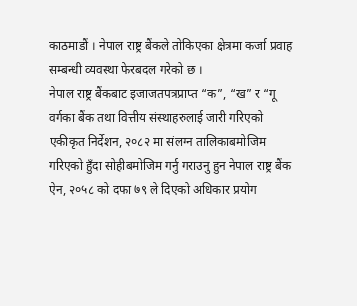काठमाडौं । नेपाल राष्ट्र बैंकले तोकिएका क्षेत्रमा कर्जा प्रवाह सम्बन्धी व्यवस्था फेरबदल गरेको छ ।
नेपाल राष्ट्र बैंकबाट इजाजतपत्रप्राप्त “क”, “ख” र “गू वर्गका बैंक तथा वित्तीय संस्थाहरुलाई जारी गरिएको एकीकृत निर्देशन, २०८२ मा संलग्न तालिकाबमोजिम गरिएको हुँदा सोहीबमोजिम गर्नु गराउनु हुन नेपाल राष्ट्र बैंक ऐन, २०५८ को दफा ७९ ले दिएको अधिकार प्रयोग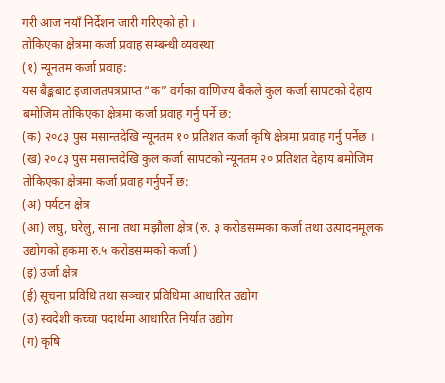गरी आज नयाँ निर्देशन जारी गरिएको हो ।
तोकिएका क्षेत्रमा कर्जा प्रवाह सम्बन्धी व्यवस्था
(१) न्यूनतम कर्जा प्रवाह:
यस बैङ्कबाट इजाजतपत्रप्राप्त “क” वर्गका वाणिज्य बैकले कुल कर्जा सापटको देहाय बमोजिम तोकिएका क्षेत्रमा कर्जा प्रवाह गर्नु पर्ने छ:
(क) २०८३ पुस मसान्तदेखि न्यूनतम १० प्रतिशत कर्जा कृषि क्षेत्रमा प्रवाह गर्नु पर्नेछ ।
(ख) २०८३ पुस मसान्तदेखि कुल कर्जा सापटको न्यूनतम २० प्रतिशत देहाय बमोजिम तोकिएका क्षेत्रमा कर्जा प्रवाह गर्नुपर्ने छ:
(अ) पर्यटन क्षेत्र
(आ) लघु, घरेलु, साना तथा मझौला क्षेत्र (रु. ३ करोडसम्मका कर्जा तथा उत्पादनमूलक उद्योगको हकमा रु.५ करोडसम्मको कर्जा )
(इ) उर्जा क्षेत्र
(ई) सूचना प्रविधि तथा सञ्चार प्रविधिमा आधारित उद्योग
(उ) स्वदेशी कच्चा पदार्थमा आधारित निर्यात उद्योग
(ग) कृषि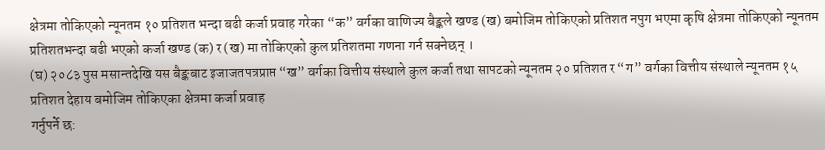क्षेत्रमा तोकिएको न्यूनतम १० प्रतिशत भन्दा बढी कर्जा प्रवाह गरेका “क” वर्गका वाणिज्य बैङ्कले खण्ड (ख) बमोजिम तोकिएको प्रतिशत नपुग भएमा कृषि क्षेत्रमा तोकिएको न्यूनतम प्रतिशतभन्दा बढी भएको कर्जा खण्ड (क) र (ख) मा तोकिएको कुल प्रतिशतमा गणना गर्न सक्नेछन् ।
(घ) २०८३ पुस मसान्तदेखि यस बैङ्कबाट इजाजतपत्रप्राप्त “ख” वर्गका वित्तीय संस्थाले कुल कर्जा तथा सापटको न्यूनतम २० प्रतिशत र “ग” वर्गका वित्तीय संस्थाले न्यूनतम १५ प्रतिशत देहाय बमोजिम तोकिएका क्षेत्रमा कर्जा प्रवाह
गर्नुपर्ने छ: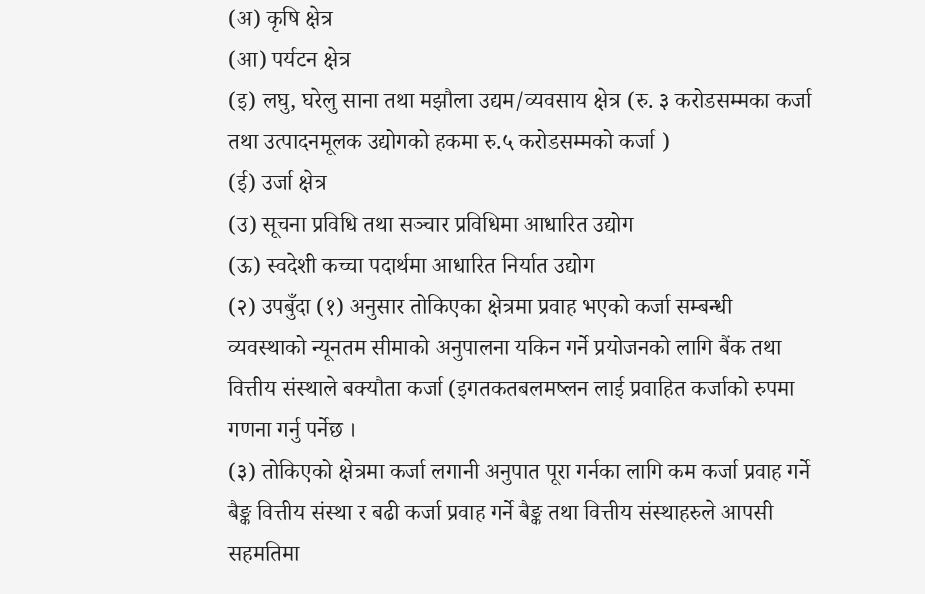(अ) कृषि क्षेत्र
(आ) पर्यटन क्षेत्र
(इ) लघु, घरेलु साना तथा मझौला उद्यम/व्यवसाय क्षेत्र (रु. ३ करोडसम्मका कर्जा तथा उत्पादनमूलक उद्योगको हकमा रु.५ करोडसम्मको कर्जा )
(ई) उर्जा क्षेत्र
(उ) सूचना प्रविधि तथा सञ्चार प्रविधिमा आधारित उद्योग
(ऊ) स्वदेशी कच्चा पदार्थमा आधारित निर्यात उद्योग
(२) उपबुँदा (१) अनुसार तोकिएका क्षेत्रमा प्रवाह भएको कर्जा सम्बन्धी व्यवस्थाको न्यूनतम सीमाको अनुपालना यकिन गर्ने प्रयोजनको लागि बैंक तथा वित्तीय संस्थाले बक्यौता कर्जा (इगतकतबलमष्लन लाई प्रवाहित कर्जाको रुपमा गणना गर्नु पर्नेछ ।
(३) तोकिएको क्षेत्रमा कर्जा लगानी अनुपात पूरा गर्नका लागि कम कर्जा प्रवाह गर्ने बैङ्क वित्तीय संस्था र बढी कर्जा प्रवाह गर्ने बैङ्क तथा वित्तीय संस्थाहरुले आपसी सहमतिमा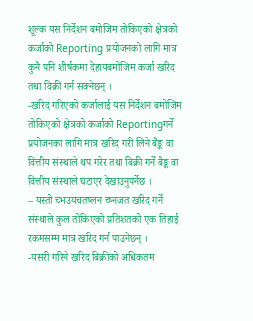शूल्क यस निर्देशन बमोजिम तोकिएको क्षेत्रको कर्जाको Reporting प्रयोजनको लागि मात्र कुनै पनि शीर्षकमा देहायबमोजिम कर्जा खरिद तथा विक्री गर्न सक्नेछन् ।
-खरिद गरिएको कर्जालाई यस निर्देशन बमोजिम तोकिएको क्षेत्रको कर्जाको Reportingगर्ने प्रयोजनका लागि मात्र खरिद गरी लिने बैङ्क वा वित्तीय संस्थाले थप गरेर तथा बिक्री गर्ने बैङ्क वा वित्तीय संस्थाले घटाएर देखाउनुपर्नेछ ।
– यस्तो च्भउयचतष्लन च्ष्नजत खरिद गर्ने संस्थाले कुल तोकिएको प्रतिशतको एक तिहाई रकमसम्म मात्र खरिद गर्न पाउनेछन् ।
-यसरी गरिने खरिद बिक्रीको अधिकतम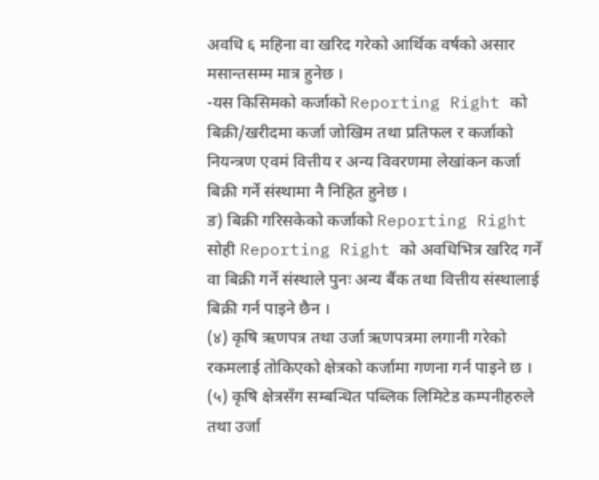अवधि ६ महिना वा खरिद गरेको आर्थिक वर्षको असार मसान्तसम्म मात्र हुनेछ ।
-यस किसिमको कर्जाको Reporting Right को बिक्री/खरीदमा कर्जा जोखिम तथा प्रतिफल र कर्जाको नियन्त्रण एवमं वित्तीय र अन्य विवरणमा लेखांकन कर्जा बिक्री गर्ने संस्थामा नै निहित हुनेछ ।
ङ) बिक्री गरिसकेको कर्जाको Reporting Right सोही Reporting Right को अवधिभित्र खरिद गर्ने वा बिक्री गर्ने संस्थाले पुनः अन्य बैंक तथा वित्तीय संस्थालाई बिक्री गर्न पाइने छैन ।
(४) कृषि ऋणपत्र तथा उर्जा ऋणपत्रमा लगानी गरेको रकमलाई तोकिएको क्षेत्रको कर्जामा गणना गर्न पाइने छ ।
(५) कृषि क्षेत्रसँग सम्बन्धित पब्लिक लिमिटेड कम्पनीहरुले तथा उर्जा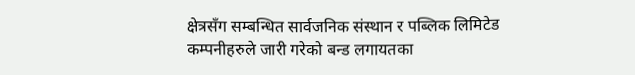क्षेत्रसँग सम्बन्धित सार्वजनिक संस्थान र पब्लिक लिमिटेड कम्पनीहरुले जारी गरेको बन्ड लगायतका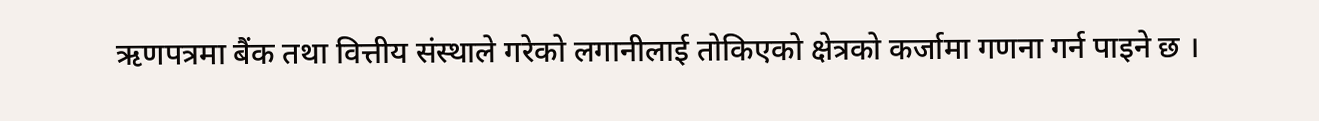ऋणपत्रमा बैंक तथा वित्तीय संस्थाले गरेको लगानीलाई तोकिएको क्षेत्रको कर्जामा गणना गर्न पाइने छ ।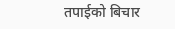तपाईको बिचार